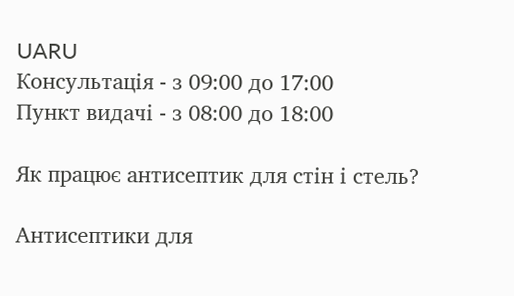UARU
Консультація - з 09:00 до 17:00
Пункт видачі - з 08:00 до 18:00

Як працює антисептик для стін і стель?

Антисептики для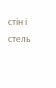стін і стель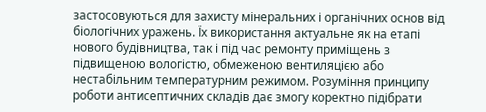застосовуються для захисту мінеральних і органічних основ від біологічних уражень. Їх використання актуальне як на етапі нового будівництва, так і під час ремонту приміщень з підвищеною вологістю, обмеженою вентиляцією або нестабільним температурним режимом. Розуміння принципу роботи антисептичних складів дає змогу коректно підібрати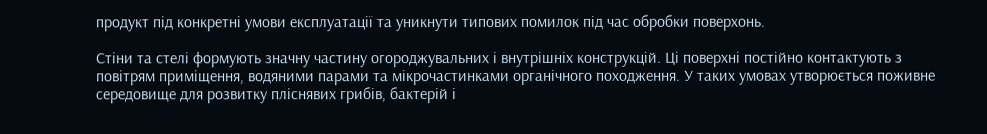продукт під конкретні умови експлуатації та уникнути типових помилок під час обробки поверхонь.

Стіни та стелі формують значну частину огороджувальних і внутрішніх конструкцій. Ці поверхні постійно контактують з повітрям приміщення, водяними парами та мікрочастинками органічного походження. У таких умовах утворюється поживне середовище для розвитку пліснявих грибів, бактерій і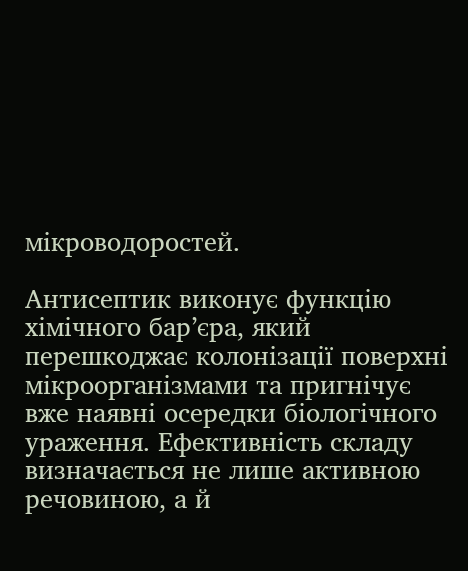мікроводоростей.

Антисептик виконує функцію хімічного бар’єра, який перешкоджає колонізації поверхні мікроорганізмами та пригнічує вже наявні осередки біологічного ураження. Ефективність складу визначається не лише активною речовиною, а й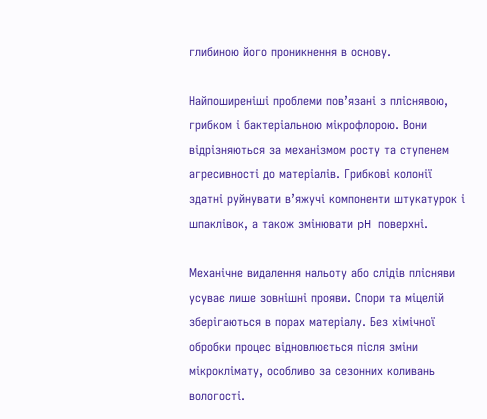глибиною його проникнення в основу.

Найпоширеніші проблеми пов’язані з пліснявою, грибком і бактеріальною мікрофлорою. Вони відрізняються за механізмом росту та ступенем агресивності до матеріалів. Грибкові колонії здатні руйнувати в’яжучі компоненти штукатурок і шпаклівок, а також змінювати pH поверхні.

Механічне видалення нальоту або слідів плісняви усуває лише зовнішні прояви. Спори та міцелій зберігаються в порах матеріалу. Без хімічної обробки процес відновлюється після зміни мікроклімату, особливо за сезонних коливань вологості.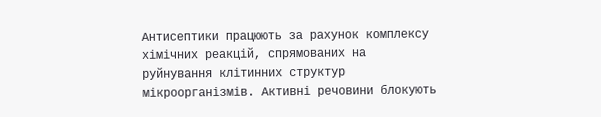Антисептики працюють за рахунок комплексу хімічних реакцій, спрямованих на руйнування клітинних структур мікроорганізмів. Активні речовини блокують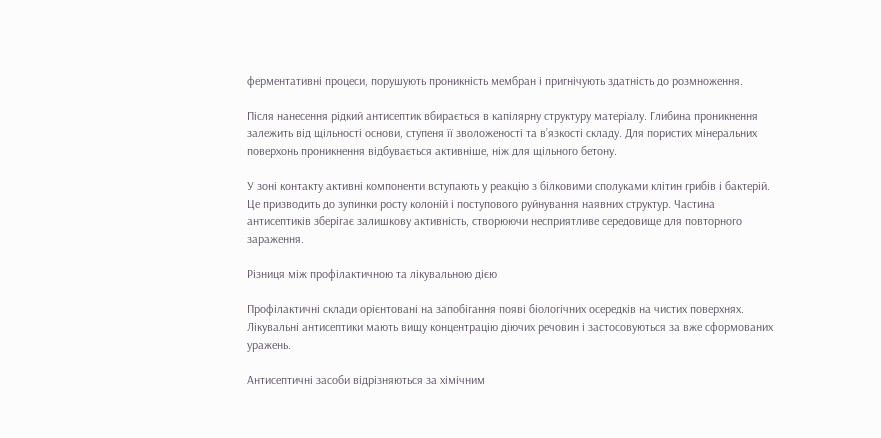ферментативні процеси, порушують проникність мембран і пригнічують здатність до розмноження.

Після нанесення рідкий антисептик вбирається в капілярну структуру матеріалу. Глибина проникнення залежить від щільності основи, ступеня її зволоженості та в’язкості складу. Для пористих мінеральних поверхонь проникнення відбувається активніше, ніж для щільного бетону.

У зоні контакту активні компоненти вступають у реакцію з білковими сполуками клітин грибів і бактерій. Це призводить до зупинки росту колоній і поступового руйнування наявних структур. Частина антисептиків зберігає залишкову активність, створюючи несприятливе середовище для повторного зараження.

Різниця між профілактичною та лікувальною дією

Профілактичні склади орієнтовані на запобігання появі біологічних осередків на чистих поверхнях. Лікувальні антисептики мають вищу концентрацію діючих речовин і застосовуються за вже сформованих уражень.

Антисептичні засоби відрізняються за хімічним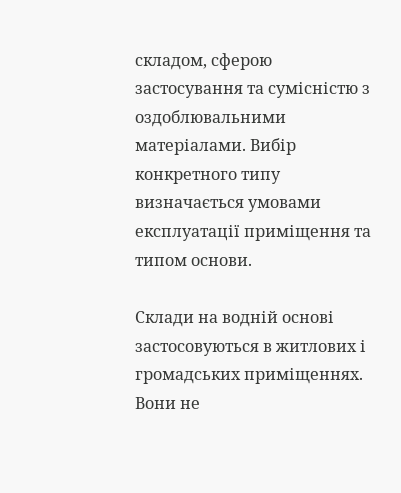складом, сферою застосування та сумісністю з оздоблювальними матеріалами. Вибір конкретного типу визначається умовами експлуатації приміщення та типом основи.

Склади на водній основі застосовуються в житлових і громадських приміщеннях. Вони не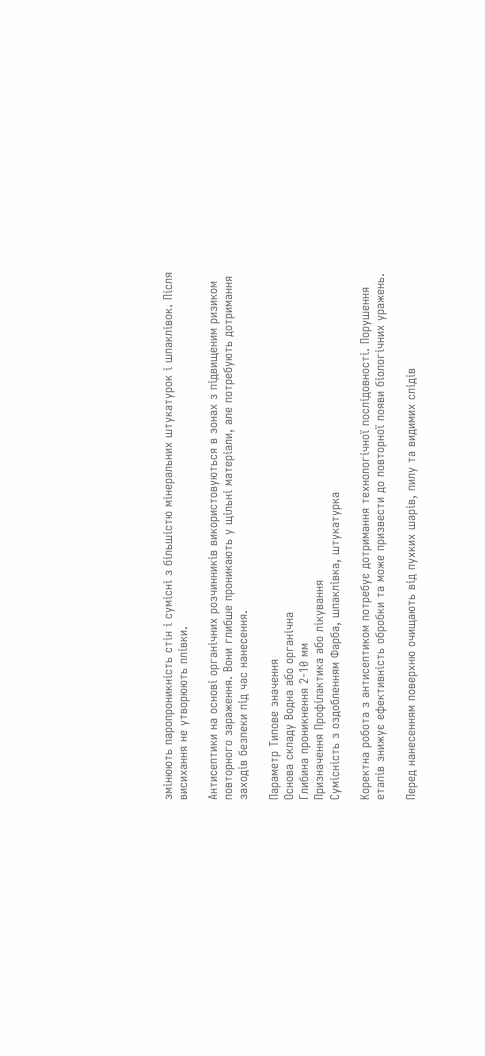змінюють паропроникність стін і сумісні з більшістю мінеральних штукатурок і шпаклівок. Після висихання не утворюють плівки.

Антисептики на основі органічних розчинників використовуються в зонах з підвищеним ризиком повторного зараження. Вони глибше проникають у щільні матеріали, але потребують дотримання заходів безпеки під час нанесення.

Параметр Типове значення
Основа складу Водна або органічна
Глибина проникнення 2-10 мм
Призначення Профілактика або лікування
Сумісність з оздобленням Фарба, шпаклівка, штукатурка

Коректна робота з антисептиком потребує дотримання технологічної послідовності. Порушення етапів знижує ефективність обробки та може призвести до повторної появи біологічних уражень.

Перед нанесенням поверхню очищають від пухких шарів, пилу та видимих слідів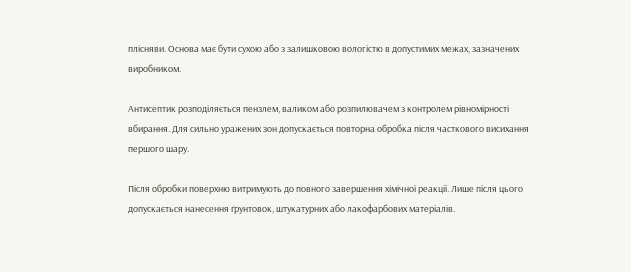плісняви. Основа має бути сухою або з залишковою вологістю в допустимих межах, зазначених виробником.

Антисептик розподіляється пензлем, валиком або розпилювачем з контролем рівномірності вбирання. Для сильно уражених зон допускається повторна обробка після часткового висихання першого шару.

Після обробки поверхню витримують до повного завершення хімічної реакції. Лише після цього допускається нанесення ґрунтовок, штукатурних або лакофарбових матеріалів.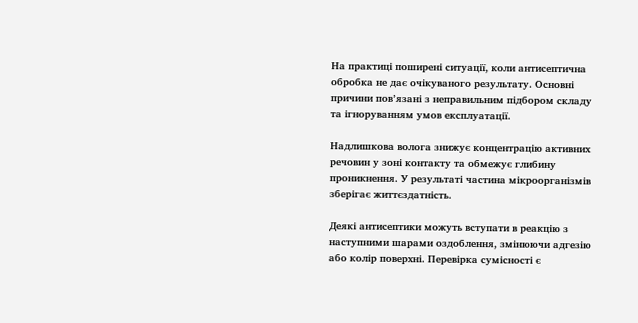На практиці поширені ситуації, коли антисептична обробка не дає очікуваного результату. Основні причини пов’язані з неправильним підбором складу та ігноруванням умов експлуатації.

Надлишкова волога знижує концентрацію активних речовин у зоні контакту та обмежує глибину проникнення. У результаті частина мікроорганізмів зберігає життєздатність.

Деякі антисептики можуть вступати в реакцію з наступними шарами оздоблення, змінюючи адгезію або колір поверхні. Перевірка сумісності є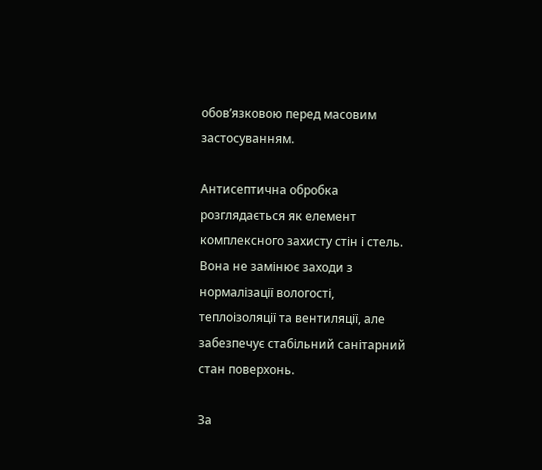обов’язковою перед масовим застосуванням.

Антисептична обробка розглядається як елемент комплексного захисту стін і стель. Вона не замінює заходи з нормалізації вологості, теплоізоляції та вентиляції, але забезпечує стабільний санітарний стан поверхонь.

За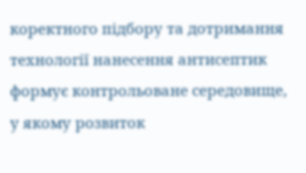коректного підбору та дотримання технології нанесення антисептик формує контрольоване середовище, у якому розвиток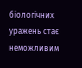біологічних уражень стає неможливим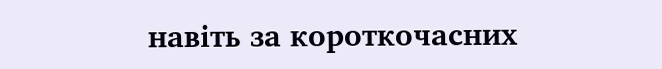навіть за короткочасних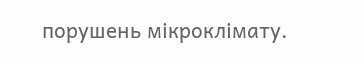порушень мікроклімату.